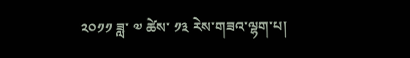༢༠༡༡ ཟླ་ ༧ ཚེས་ ༡༣ རེས་གཟའ་ལྷག་པ།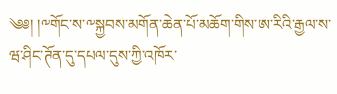༄༅། །༸གོང་ས་༸སྐྱབས་མགོན་ཆེན་པོ་མཆོག་གིས་ཨ་རིའི་རྒྱལ་ས་ཝ་ཤིང་ཊོན་དུ་དཔལ་དུས་ཀྱི་འཁོར་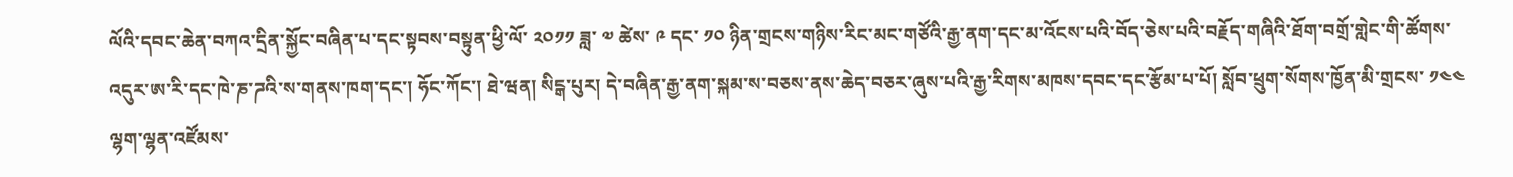ལོའི་དབང་ཆེན་བཀའ་དྲིན་སྐྱོང་བཞིན་པ་དང་སྟབས་བསྟུན་ཕྱི་ལོ་ ༢༠༡༡ ཟླ་ ༧ ཚེས་ ༩ དང་ ༡༠ ཉིན་གྲངས་གཉིས་རིང་མང་གཙོའི་རྒྱ་ནག་དང་མ་འོངས་པའི་བོད་ཅེས་པའི་བརྗོད་གཞིའི་ཐོག་བགྲོ་གླེང་གི་ཚོགས་འདུར་ཨ་རི་དང་ཁེ་ཎ་ཌའི་ས་གནས་ཁག་དང་། ཧོང་ཀོང་། ཐེ་ཝན། སིངྒ་པུར། དེ་བཞིན་རྒྱ་ནག་སྐམ་ས་བཅས་ནས་ཆེད་བཅར་ཞུས་པའི་རྒྱ་རིགས་མཁས་དབང་དང་རྩོམ་པ་པོ། སློབ་ཕྲུག་སོགས་ཁྱོན་མི་གྲངས་ ༡༤༤ ལྷག་ལྷན་འཛོམས་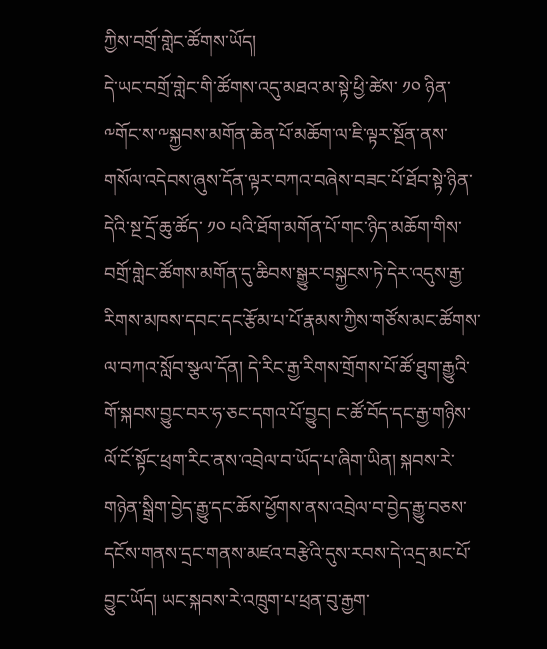ཀྱིས་བགྲོ་གླེང་ཚོགས་ཡོད།
དེ་ཡང་བགྲོ་གླེང་གི་ཚོགས་འདུ་མཐའ་མ་སྟེ་ཕྱི་ཚེས་ ༡༠ ཉིན་༸གོང་ས་༸སྐྱབས་མགོན་ཆེན་པོ་མཆོག་ལ་ཇི་ལྟར་སྔོན་ནས་གསོལ་འདེབས་ཞུས་དོན་ལྟར་བཀའ་བཞེས་བཟང་པོ་ཐོབ་སྟེ་ཉིན་དེའི་སྔ་དྲོ་ཆུ་ཚོད་ ༡༠ པའི་ཐོག་མགོན་པོ་གང་ཉིད་མཆོག་གིས་བགྲོ་གླེང་ཚོགས་མགོན་དུ་ཆིབས་སྒྱུར་བསྐྱངས་ཏེ་དེར་འདུས་རྒྱ་རིགས་མཁས་དབང་དང་རྩོམ་པ་པོ་རྣམས་ཀྱིས་གཙོས་མང་ཚོགས་ལ་བཀའ་སློབ་སྩལ་དོན། དེ་རིང་རྒྱ་རིགས་གྲོགས་པོ་ཚོ་ཐུག་རྒྱུའི་གོ་སྐབས་བྱུང་བར་ཧ་ཅང་དགའ་པོ་བྱུང། ང་ཚོ་བོད་དང་རྒྱ་གཉིས་ལོ་ངོ་སྟོང་ཕྲག་རིང་ནས་འབྲེལ་བ་ཡོད་པ་ཞིག་ཡིན། སྐབས་རེ་གཉེན་སྒྲིག་བྱེད་རྒྱུ་དང་ཆོས་ཕྱོགས་ནས་འབྲེལ་བ་བྱེད་རྒྱུ་བཅས་དངོས་གནས་དྲང་གནས་མཛའ་བརྩེའི་དུས་རབས་དེ་འདྲ་མང་པོ་བྱུང་ཡོད། ཡང་སྐབས་རེ་འཁྲུག་པ་ཕྲན་བུ་རྒྱག་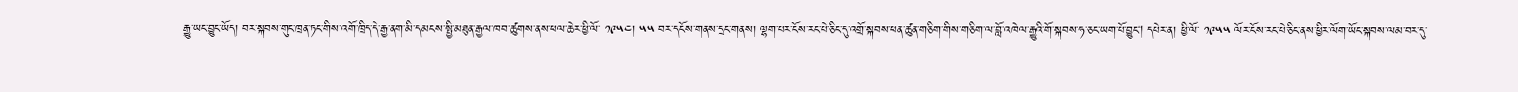རྒྱུ་ཡང་བྱུང་ཡོད། བར་སྐབས་གུང་ཁྲན་ཏང་གིས་འགོ་ཁྲིད་དེ་རྒྱ་ནག་མི་དམངས་སྤྱི་མཐུན་རྒྱལ་ཁབ་ཚུགས་ནས་ཕལ་ཆེར་ཕྱི་ལོ་ ༡༩༥༤། ༥༥ བར་དངོས་གནས་དྲང་གནས། ལྷག་པར་ངོས་རང་པེ་ཅིང་དུ་འགྲོ་སྐབས་ཕན་ཚུན་གཅིག་གིས་གཅིག་ལ་བློ་འཁེལ་རྒྱུའི་གོ་སྐབས་ཧ་ཅང་ཡག་པོ་བྱུང། དཔེར་ན། ཕྱི་ལོ་ ༡༩༥༥ ལོར་ངོས་རང་པེ་ཅིང་ནས་ཕྱིར་ལོག་ཡོང་སྐབས་ལམ་བར་དུ་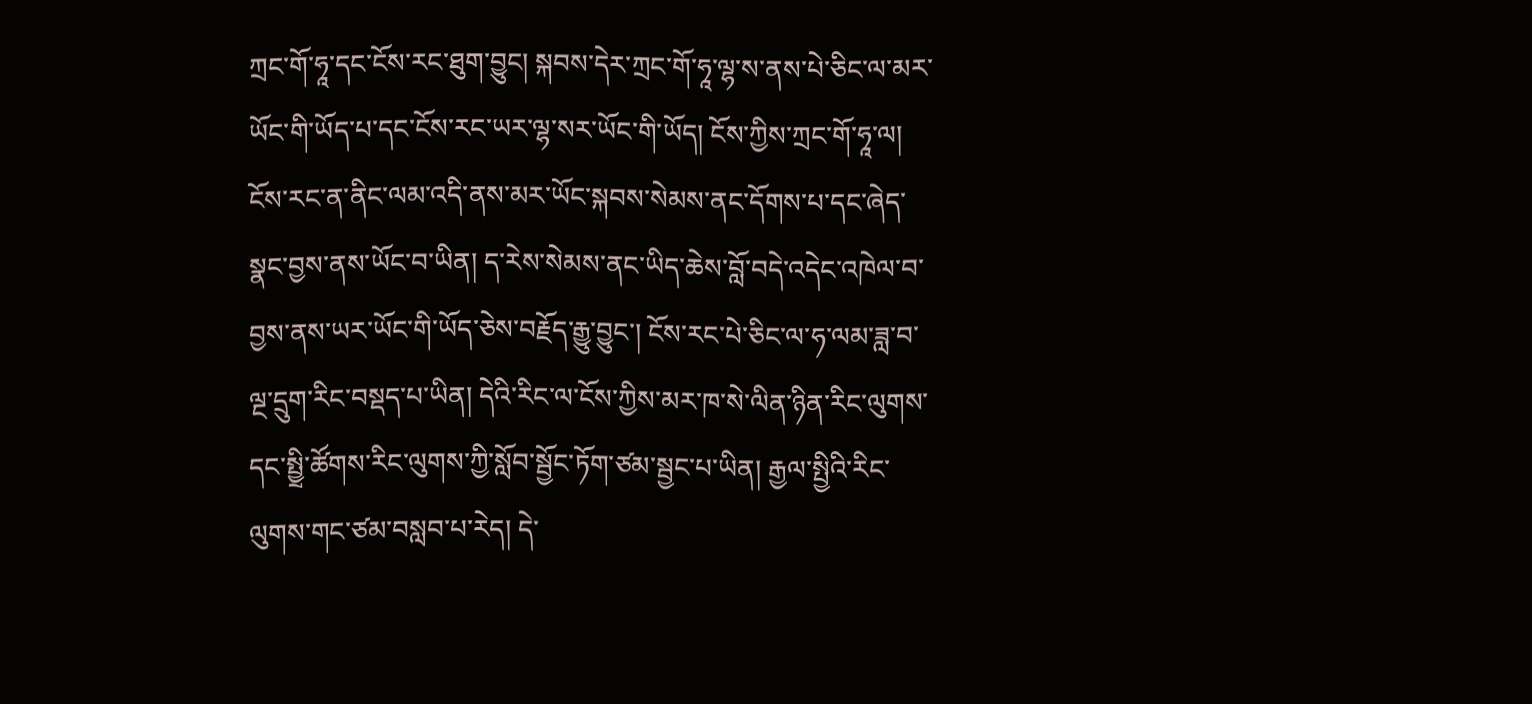ཀྲང་གོ་ཧཱ་དང་ངོས་རང་ཐུག་བྱུང། སྐབས་དེར་ཀྲང་གོ་ཧཱ་ལྷ་ས་ནས་པེ་ཅིང་ལ་མར་ཡོང་གི་ཡོད་པ་དང་ངོས་རང་ཡར་ལྷ་སར་ཡོང་གི་ཡོད། ངོས་ཀྱིས་ཀྲང་གོ་ཧཱ་ལ། ངོས་རང་ན་ནིང་ལམ་འདི་ནས་མར་ཡོང་སྐབས་སེམས་ནང་དོགས་པ་དང་ཞེད་སྣང་བྱས་ནས་ཡོང་བ་ཡིན། ད་རེས་སེམས་ནང་ཡིད་ཆེས་བློ་བདེ་འདེང་འཁེལ་བ་བྱས་ནས་ཡར་ཡོང་གི་ཡོད་ཅེས་བརྗོད་རྒྱུ་བྱུང་། ངོས་རང་པེ་ཅིང་ལ་ཧ་ལམ་ཟླ་བ་ལྔ་དྲུག་རིང་བསྡད་པ་ཡིན། དེའི་རིང་ལ་ངོས་ཀྱིས་མར་ཁ་སེ་ལིན་ཉིན་རིང་ལུགས་དང་སྤྱྲི་ཚོགས་རིང་ལུགས་ཀྱི་སློབ་སྦྱོང་ཏོག་ཙམ་སྦྱང་པ་ཡིན། རྒྱལ་སྤྱིའི་རིང་ལུགས་གང་ཙམ་བསླབ་པ་རེད། དེ་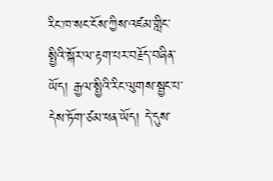རིང་ཁ་སང་ངོས་ཀྱིས་འཛམ་གླིང་སྤྱིའི་སྐོར་ལ་རྟག་པར་བརྗོད་བཞིན་ཡོད། རྒྱལ་སྤྱིའི་རིང་ལུགས་སྦྱང་པ་དེས་ཏོག་ཙམ་ཕན་ཡོད། དེ་དུས་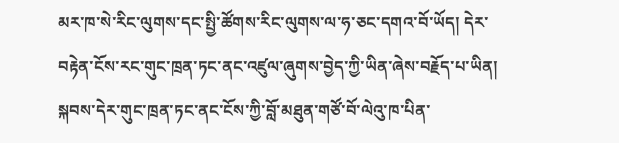མར་ཁ་སེ་རིང་ལུགས་དང་སྤྱི་ཚོགས་རིང་ལུགས་ལ་ཧ་ཅང་དགའ་བོ་ཡོད། དེར་བརྟེན་ངོས་རང་གུང་ཁྲན་ཏང་ནང་འཛུལ་ཞུགས་བྱེད་ཀྱི་ཡིན་ཞེས་བརྗོད་པ་ཡིན། སྐབས་དེར་གུང་ཁྲན་ཏང་ནང་ངོས་ཀྱི་བློ་མཐུན་གཙོ་བོ་ལེའུ་ཁ་པིན་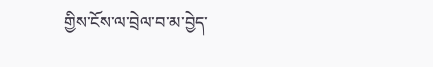གྱིས་ངོས་ལ་བྲེལ་བ་མ་བྱེད་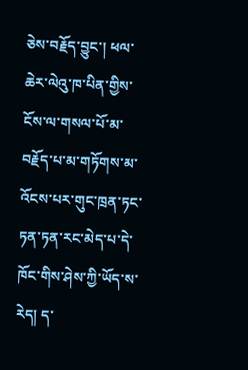ཅེས་བརྗོད་བྱུང་། ཕལ་ཆེར་ལེའུ་ཁ་པིན་གྱིས་ངོས་ལ་གསལ་པོ་མ་བརྗོད་པ་མ་གཏོགས་མ་འོངས་པར་གུང་ཁྲན་ཏང་ཏན་ཏན་རང་མེད་པ་དེ་ཁོང་གིས་ཤེས་ཀྱི་ཡོད་ས་རེད། ད་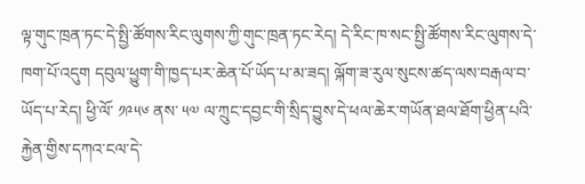ལྟ་གུང་ཁྲན་ཏང་དེ་སྤྱི་ཚོགས་རིང་ལུགས་ཀྱི་གུང་ཁྲན་ཏང་རེད། དེ་རིང་ཁ་སང་སྤྱི་ཚོགས་རིང་ལུགས་དེ་ཁག་པོ་འདུག དབུལ་ཕྱུག་གི་ཁྱད་པར་ཆེན་པོ་ཡོད་པ་མ་ཟད། ལྐོག་ཟ་རུལ་སུངས་ཚད་ལས་བརྒལ་བ་ཡོད་པ་རེད། ཕྱི་ལོ་ ༡༩༥༦ ནས་ ༥༧ ལ་ཀྲུང་དབྱང་གི་སྲིད་བྱུས་དེ་ཕལ་ཆེར་གཡོན་ཐལ་ཐོག་ཕྱིན་པའི་རྐྱེན་གྱིས་དཀའ་ངལ་དེ་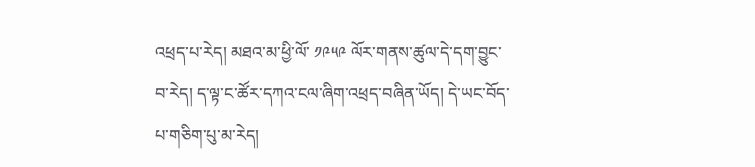འཕྲད་པ་རེད། མཐའ་མ་ཕྱི་ལོ་ ༡༩༥༩ ལོར་གནས་ཚུལ་དེ་དག་བྱུང་བ་རེད། ད་ལྟ་ང་ཚོར་དཀའ་ངལ་ཞིག་འཕྲད་བཞིན་ཡོད། དེ་ཡང་བོད་པ་གཅིག་པུ་མ་རེད།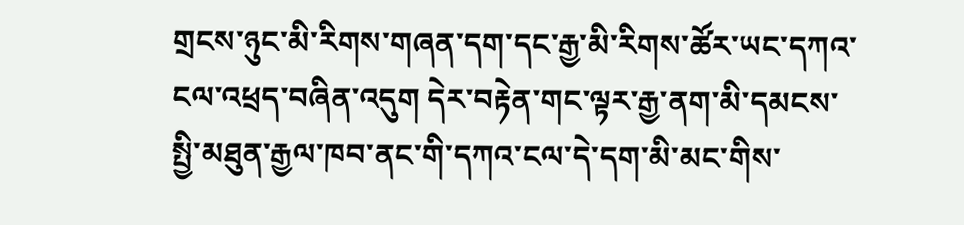གྲངས་ཉུང་མི་རིགས་གཞན་དག་དང་རྒྱ་མི་རིགས་ཚོར་ཡང་དཀའ་ངལ་འཕྲད་བཞིན་འདུག དེར་བརྟེན་གང་ལྟར་རྒྱ་ནག་མི་དམངས་སྤྱི་མཐུན་རྒྱལ་ཁབ་ནང་གི་དཀའ་ངལ་དེ་དག་མི་མང་གིས་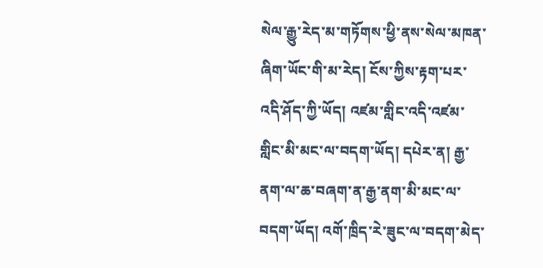སེལ་རྒྱུ་རེད་མ་གཏོགས་ཕྱི་ནས་སེལ་མཁན་ཞིག་ཡོང་གི་མ་རེད། ངོས་ཀྱིས་རྟག་པར་འདི་ཤོད་ཀྱི་ཡོད། འཛམ་གླིང་འདི་འཛམ་གླིང་མི་མང་ལ་བདག་ཡོད། དཔེར་ན། རྒྱ་ནག་ལ་ཆ་བཞག་ན་རྒྱ་ནག་མི་མང་ལ་བདག་ཡོད། འགོ་ཁྲིད་རེ་ཟུང་ལ་བདག་མེད་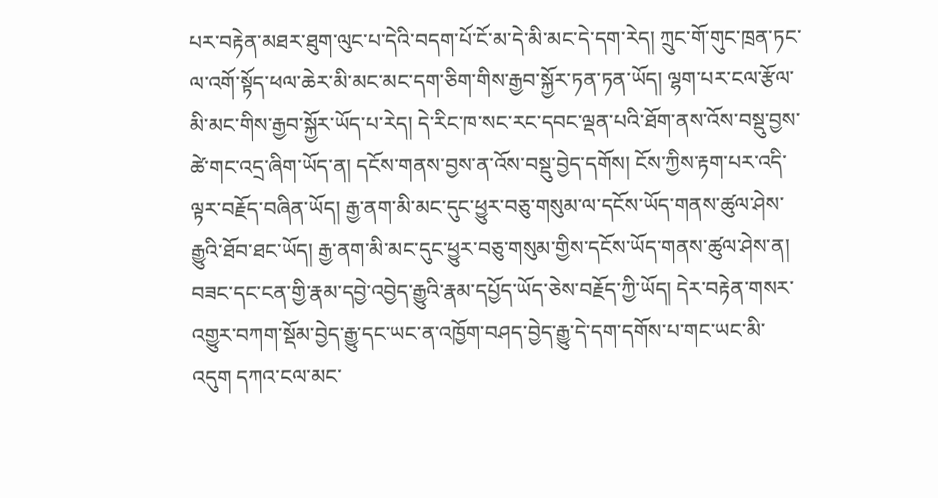པར་བརྟེན་མཐར་ཐུག་ལུང་པ་དེའི་བདག་པོ་ངོ་མ་དེ་མི་མང་དེ་དག་རེད། ཀྲུང་གོ་གུང་ཁྲན་ཏང་ལ་འགོ་སྟོད་ཕལ་ཆེར་མི་མང་མང་དག་ཅིག་གིས་རྒྱབ་སྐྱོར་ཏན་ཏན་ཡོད། ལྷག་པར་ངལ་རྩོལ་མི་མང་གིས་རྒྱབ་སྐྱོར་ཡོད་པ་རེད། དེ་རིང་ཁ་སང་རང་དབང་ལྡན་པའི་ཐོག་ནས་འོས་བསྡུ་བྱས་ཚེ་གང་འདྲ་ཞིག་ཡོད་ན། དངོས་གནས་བྱས་ན་འོས་བསྡུ་བྱེད་དགོས། ངོས་ཀྱིས་རྟག་པར་འདི་ལྟར་བརྗོད་བཞིན་ཡོད། རྒྱ་ནག་མི་མང་དུང་ཕྱུར་བཅུ་གསུམ་ལ་དངོས་ཡོད་གནས་ཚུལ་ཤེས་རྒྱུའི་ཐོབ་ཐང་ཡོད། རྒྱ་ནག་མི་མང་དུང་ཕྱུར་བཅུ་གསུམ་གྱིས་དངོས་ཡོད་གནས་ཚུལ་ཤེས་ན། བཟང་དང་ངན་གྱི་རྣམ་དབྱེ་འབྱེད་རྒྱུའི་རྣམ་དཔྱོད་ཡོད་ཅེས་བརྗོད་ཀྱི་ཡོད། དེར་བརྟེན་གསར་འགྱུར་བཀག་སྡོམ་བྱེད་རྒྱུ་དང་ཡང་ན་འཁྱོག་བཤད་བྱེད་རྒྱུ་དེ་དག་དགོས་པ་གང་ཡང་མི་འདུག དཀའ་ངལ་མང་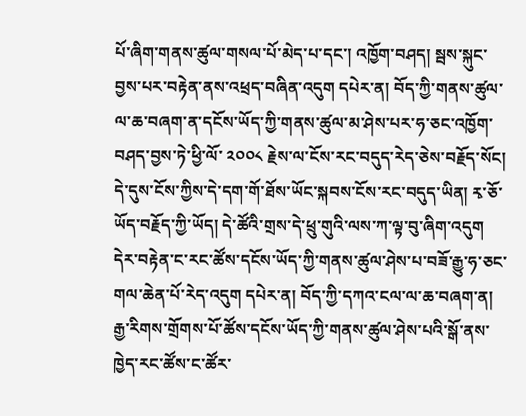པོ་ཞིག་གནས་ཚུལ་གསལ་པོ་མེད་པ་དང་། འཁྱོག་བཤད། སྦས་སྐུང་བྱས་པར་བརྟེན་ནས་འཕྲད་བཞིན་འདུག དཔེར་ན། བོད་ཀྱི་གནས་ཚུལ་ལ་ཆ་བཞག་ན་དངོས་ཡོད་ཀྱི་གནས་ཚུལ་མ་ཤེས་པར་ཧ་ཅང་འཁྱོག་བཤད་བྱས་ཏེ་ཕྱི་ལོ་ ༢༠༠༨ རྗེས་ལ་ངོས་རང་བདུད་རེད་ཅེས་བརྗོད་སོང། དེ་དུས་ངོས་ཀྱིས་དེ་དག་གོ་ཐོས་ཡོང་སྐབས་ངོས་རང་བདུད་ཡིན། རྭ་ཅོ་ཡོད་བརྗོད་ཀྱི་ཡོད། དེ་ཚོའི་གྲས་དེ་ཕྲུ་གུའི་ལས་ཀ་ལྟ་བུ་ཞིག་འདུག དེར་བརྟེན་ང་རང་ཚོས་དངོས་ཡོད་ཀྱི་གནས་ཚུལ་ཤེས་པ་བཟོ་རྒྱུ་ཧ་ཅང་གལ་ཆེན་པོ་རེད་འདུག དཔེར་ན། བོད་ཀྱི་དཀའ་ངལ་ལ་ཆ་བཞག་ན། རྒྱ་རིགས་གྲོགས་པོ་ཚོས་དངོས་ཡོད་ཀྱི་གནས་ཚུལ་ཤེས་པའི་སྒོ་ནས་ཁྱེད་རང་ཚོས་ང་ཚོར་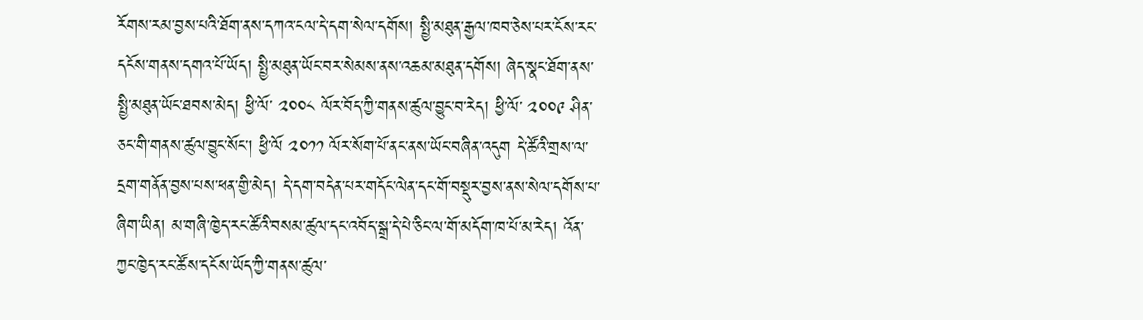རོགས་རམ་བྱས་པའི་ཐོག་ནས་དཀའ་ངལ་དེ་དག་སེལ་དགོས། སྤྱི་མཐུན་རྒྱལ་ཁབ་ཅེས་པར་ངོས་རང་དངོས་གནས་དགའ་པོ་ཡོད། སྤྱི་མཐུན་ཡོང་བར་སེམས་ནས་འཆམ་མཐུན་དགོས། ཞེད་སྣང་ཐོག་ནས་སྤྱི་མཐུན་ཡོང་ཐབས་མེད། ཕྱི་ལོ་ ༢༠༠༨ ལོར་བོད་ཀྱི་གནས་ཚུལ་བྱུང་བ་རེད། ཕྱི་ལོ་ ༢༠༠༩ ཤིན་ཅང་གི་གནས་ཚུལ་བྱུང་སོང་། ཕྱི་ལོ ༢༠༡༡ ལོར་སོག་པོ་ནང་ནས་ཡོང་བཞིན་འདུག དེ་ཚོའི་གྲས་ལ་དྲག་གནོན་བྱས་པས་ཕན་གྱི་མེད། དེ་དག་བདེན་པར་གདོང་ལེན་དང་གོ་བསྡུར་བྱས་ནས་སེལ་དགོས་པ་ཞིག་ཡིན། མ་གཞི་ཁྱེད་རང་ཚོའི་བསམ་ཚུལ་དང་འབོད་སྒྲ་དེ་པེ་ཅིང་ལ་གོ་མདོག་ཁ་པོ་མ་རེད། འོན་ཀྱང་ཁྱེད་རང་ཚོས་དངོས་ཡོད་ཀྱི་གནས་ཚུལ་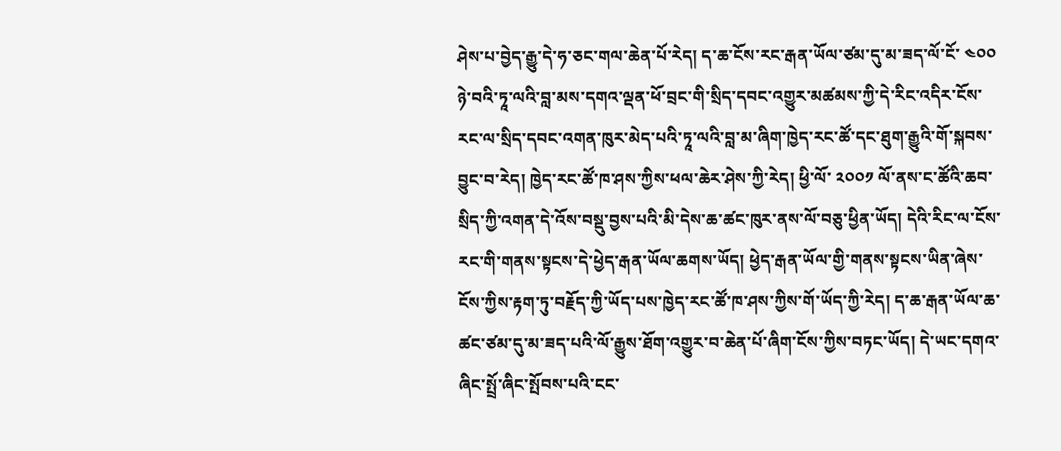ཤེས་པ་བྱེད་རྒྱུ་དེ་ཧ་ཅང་གལ་ཆེན་པོ་རེད། ད་ཆ་ངོས་རང་རྒན་ཡོལ་ཙམ་དུ་མ་ཟད་ལོ་ངོ་ ༤༠༠ ཉེ་བའི་ཏཱ་ལའི་བླ་མས་དགའ་ལྡན་ཕོ་བྲང་གི་སྲིད་དབང་འགྱུར་མཚམས་ཀྱི་དེ་རིང་འདིར་ངོས་རང་ལ་སྲིད་དབང་འགན་ཁུར་མེད་པའི་ཏཱ་ལའི་བླ་མ་ཞིག་ཁྱེད་རང་ཚོ་དང་ཐུག་རྒྱུའི་གོ་སྐབས་བྱུང་བ་རེད། ཁྱེད་རང་ཚོ་ཁ་ཤས་ཀྱིས་ཕལ་ཆེར་ཤེས་ཀྱི་རེད། ཕྱི་ལོ་ ༢༠༠༡ ལོ་ནས་ང་ཚོའི་ཆབ་སྲིད་ཀྱི་འགན་དེ་འོས་བསྡུ་བྱས་པའི་མི་དེས་ཆ་ཚང་ཁུར་ནས་ལོ་བཅུ་ཕྱིན་ཡོད། དེའི་རིང་ལ་ངོས་རང་གི་གནས་སྟངས་དེ་ཕྱེད་རྒན་ཡོལ་ཆགས་ཡོད། ཕྱེད་རྒན་ཡོལ་གྱི་གནས་སྟངས་ཡིན་ཞེས་ངོས་ཀྱིས་རྟག་ཏུ་བརྗོད་ཀྱི་ཡོད་པས་ཁྱེད་རང་ཚོ་ཁ་ཤས་ཀྱིས་གོ་ཡོད་ཀྱི་རེད། ད་ཆ་རྒན་ཡོལ་ཆ་ཚང་ཙམ་དུ་མ་ཟད་པའི་ལོ་རྒྱུས་ཐོག་འགྱུར་བ་ཆེན་པོ་ཞིག་ངོས་ཀྱིས་བཏང་ཡོད། དེ་ཡང་དགའ་ཞིང་སྤྲོ་ཞིང་སྤོབས་པའི་ངང་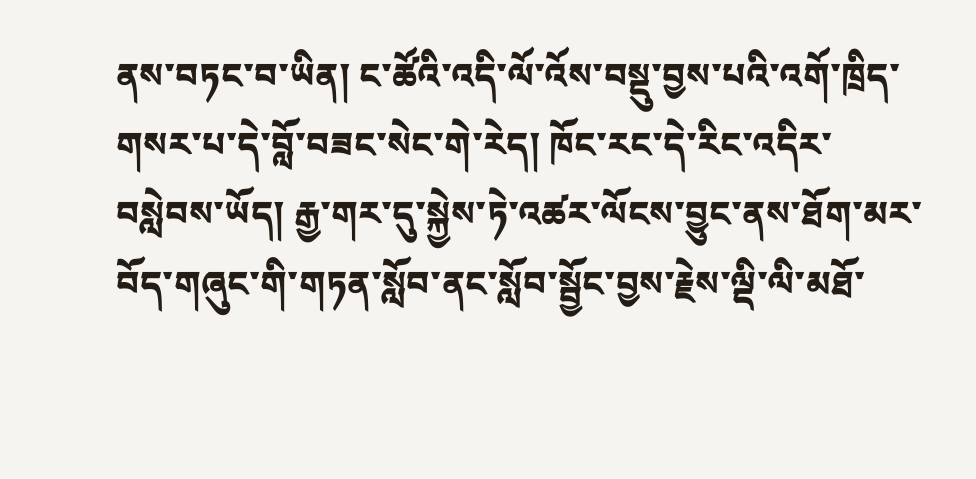ནས་བཏང་བ་ཡིན། ང་ཚོའི་འདི་ལོ་འོས་བསྡུ་བྱས་པའི་འགོ་ཁྲིད་གསར་པ་དེ་བློ་བཟང་སེང་གེ་རེད། ཁོང་རང་དེ་རིང་འདིར་བསླེབས་ཡོད། རྒྱ་གར་དུ་སྐྱེས་ཏེ་འཚར་ལོངས་བྱུང་ནས་ཐོག་མར་བོད་གཞུང་གི་གཏན་སློབ་ནང་སློབ་སྦྱོང་བྱས་རྗེས་ལྡི་ལི་མཐོ་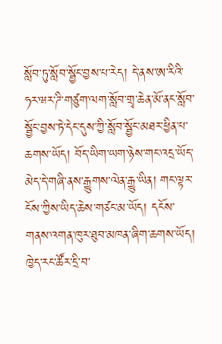སློབ་ཏུ་སློབ་སྦྱོང་བྱས་པ་རེད། དེ་ནས་ཨ་རིའི་ཧར་ཝར་ཌི་གཙུག་ལག་སློབ་གྲྭ་ཆེན་མོ་ནང་སློབ་སྦྱོང་བྱས་ཏེ་དེང་དུས་ཀྱི་སློབ་སྦྱོང་མཐར་ཕྱིན་པ་ཆགས་ཡོད། བོད་ཡིག་ཡག་ཉེས་གང་འདྲ་ཡོད་མེད་དེ་གཞི་ནས་རྒྱུགས་ལེན་རྒྱུ་ཡིན། གང་ལྟར་ངོས་ཀྱིས་ཡིད་ཆེས་གཙང་མ་ཡོད། དངོས་གནས་འགན་ཁུར་ཐུབ་མཁན་ཞིག་ཆགས་ཡོད།
ཁྱེད་རང་ཚོར་དྲི་བ་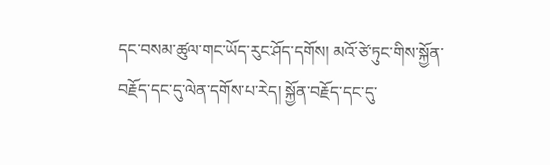དང་བསམ་ཚུལ་གང་ཡོད་རུང་ཤོད་དགོས། མའོ་ཙེ་ཏུང་གིས་སྐྱོན་བརྗོད་དང་དུ་ལེན་དགོས་པ་རེད། སྐྱོན་བརྗོད་དང་དུ་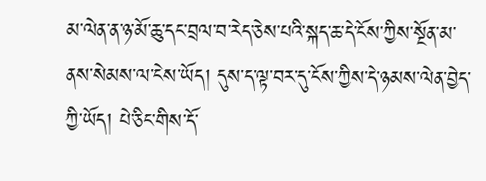མ་ལེན་ན་ཉ་མོ་ཆུ་དང་བྲལ་བ་རེད་ཅེས་པའི་སྐད་ཆ་དེ་ངོས་ཀྱིས་སྔོན་མ་ནས་སེམས་ལ་ངེས་ཡོད། དུས་ད་ལྟ་བར་དུ་ངོས་ཀྱིས་དེ་ཉམས་ལེན་བྱེད་ཀྱི་ཡོད། པེ་ཅིང་གིས་དོ་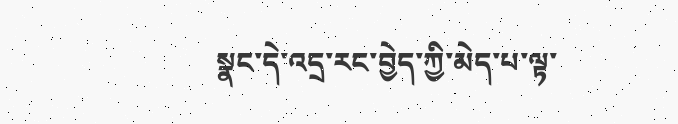སྣང་དེ་འདྲ་རང་བྱེད་ཀྱི་མེད་པ་ལྟ་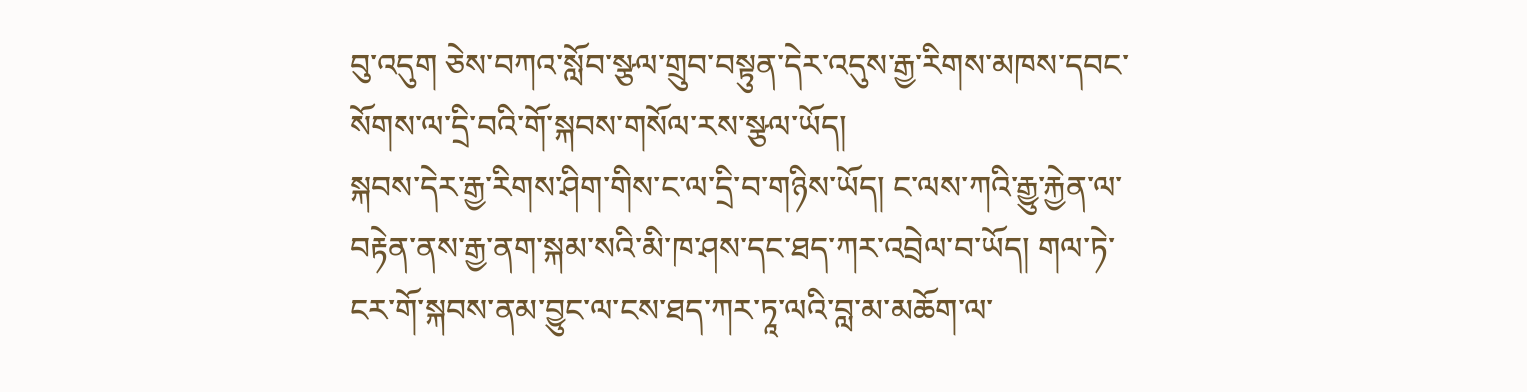བུ་འདུག ཅེས་བཀའ་སློབ་སྩལ་གྲུབ་བསྟུན་དེར་འདུས་རྒྱ་རིགས་མཁས་དབང་སོགས་ལ་དྲི་བའི་གོ་སྐབས་གསོལ་རས་སྩལ་ཡོད།
སྐབས་དེར་རྒྱ་རིགས་ཤིག་གིས་ང་ལ་དྲི་བ་གཉིས་ཡོད། ང་ལས་ཀའི་རྒྱུ་རྐྱེན་ལ་བརྟེན་ནས་རྒྱ་ནག་སྐམ་སའི་མི་ཁ་ཤས་དང་ཐད་ཀར་འབྲེལ་བ་ཡོད། གལ་ཏེ་ངར་གོ་སྐབས་ནམ་བྱུང་ལ་ངས་ཐད་ཀར་ཏཱ་ལའི་བླ་མ་མཆོག་ལ་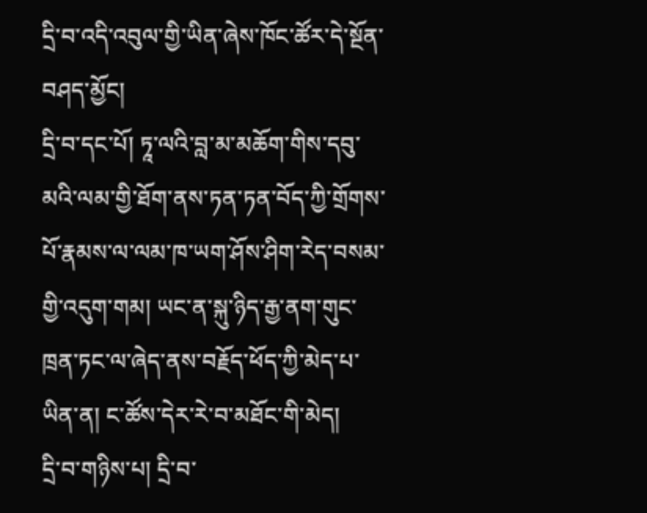དྲི་བ་འདི་འབུལ་གྱི་ཡིན་ཞེས་ཁོང་ཚོར་དེ་སྔོན་བཤད་མྱོང།
དྲི་བ་དང་པོ། ཏཱ་ལའི་བླ་མ་མཆོག་གིས་དབུ་མའི་ལམ་གྱི་ཐོག་ནས་ཏན་ཏན་བོད་ཀྱི་གྲོགས་པོ་རྣམས་ལ་ལམ་ཁ་ཡག་ཤོས་ཤིག་རེད་བསམ་གྱི་འདུག་གམ། ཡང་ན་སྐུ་ཉིད་རྒྱ་ནག་གུང་ཁྲན་ཏང་ལ་ཞེད་ནས་བརྗོད་ཕོད་ཀྱི་མེད་པ་ཡིན་ན། ང་ཚོས་དེར་རེ་བ་མཐོང་གི་མེད།
དྲི་བ་གཉིས་པ། དྲི་བ་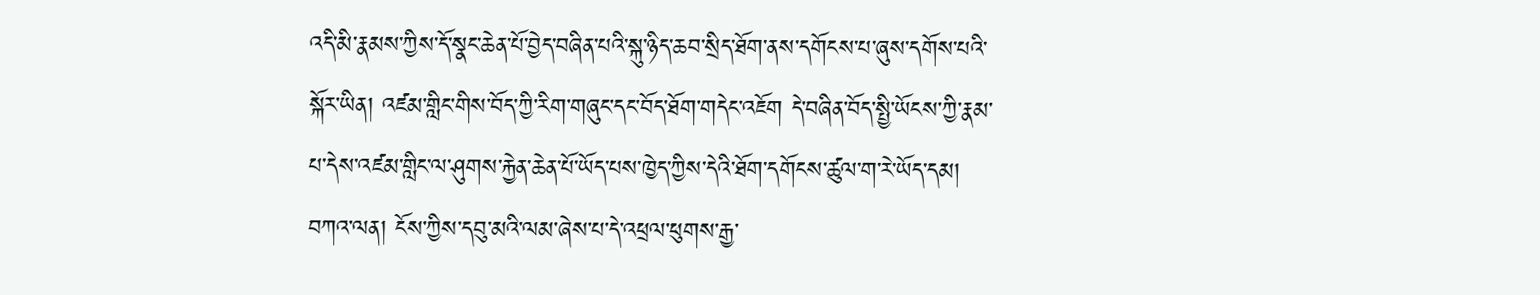འདི་མི་རྣམས་ཀྱིས་དོ་སྣང་ཆེན་པོ་བྱེད་བཞིན་པའི་སྐུ་ཉིད་ཆབ་སྲིད་ཐོག་ནས་དགོངས་པ་ཞུས་དགོས་པའི་སྐོར་ཡིན། འཛམ་གླིང་གིས་བོད་ཀྱི་རིག་གཞུང་དང་བོད་ཐོག་གདེང་འཇོག དེ་བཞིན་བོད་སྤྱི་ཡོངས་ཀྱི་རྣམ་པ་དེས་འཛམ་གླིང་ལ་ཤུགས་རྐྱེན་ཆེན་པོ་ཡོད་པས་ཁྱེད་ཀྱིས་དེའི་ཐོག་དགོངས་ཚུལ་ག་རེ་ཡོད་དམ།
བཀའ་ལན། ངོས་ཀྱིས་དབུ་མའི་ལམ་ཞེས་པ་དེ་འཕྲལ་ཕུགས་རྒྱ་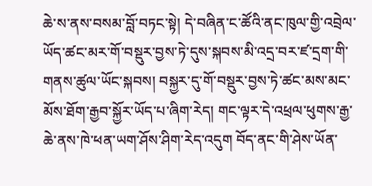ཆེ་ས་ནས་བསམ་བློ་བཏང་སྟེ། དེ་བཞིན་ང་ཚོའི་ནང་ཁུལ་གྱི་འབྲེལ་ཡོད་ཚང་མར་གོ་བསྡུར་བྱས་ཏེ་དུས་སྐབས་མི་འདྲ་བར་ཛ་དྲག་གི་གནས་ཚུལ་ཡོང་སྐབས། བསྐྱར་དུ་གོ་བསྡུར་བྱས་ཏེ་ཚང་མས་མང་མོས་ཐོག་རྒྱབ་སྐྱོར་ཡོད་པ་ཞིག་རེད། གང་ལྟར་དེ་འཕྲལ་ཕུགས་རྒྱ་ཆེ་ནས་ཁེ་ཕན་ཡག་ཤོས་ཤིག་རེད་འདུག བོད་ནང་གི་ཤེས་ཡོན་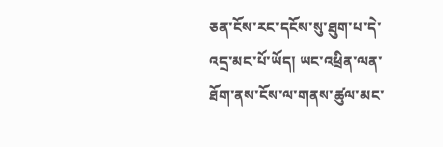ཅན་ངོས་རང་དངོས་སུ་ཐུག་པ་དེ་འདྲ་མང་པོ་ཡོད། ཡང་འཕྲིན་ལན་ཐོག་ནས་ངོས་ལ་གནས་ཚུལ་མང་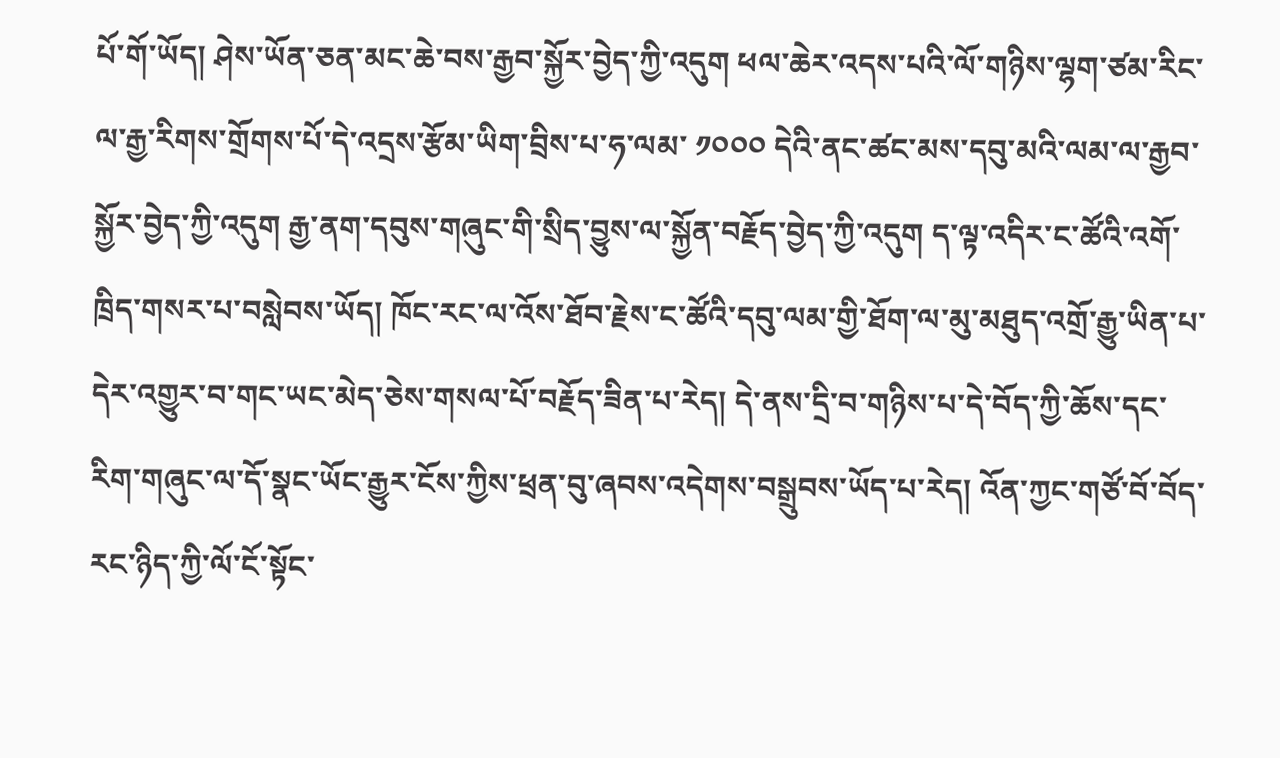པོ་གོ་ཡོད། ཤེས་ཡོན་ཅན་མང་ཆེ་བས་རྒྱབ་སྐྱོར་བྱེད་ཀྱི་འདུག ཕལ་ཆེར་འདས་པའི་ལོ་གཉིས་ལྷག་ཙམ་རིང་ལ་རྒྱ་རིགས་གྲོགས་པོ་དེ་འདྲས་རྩོམ་ཡིག་བྲིས་པ་ཧ་ལམ་ ༡༠༠༠ དེའི་ནང་ཚང་མས་དབུ་མའི་ལམ་ལ་རྒྱབ་སྐྱོར་བྱེད་ཀྱི་འདུག རྒྱ་ནག་དབུས་གཞུང་གི་སྲིད་བྱུས་ལ་སྐྱོན་བརྗོད་བྱེད་ཀྱི་འདུག ད་ལྟ་འདིར་ང་ཚོའི་འགོ་ཁྲིད་གསར་པ་བསླེབས་ཡོད། ཁོང་རང་ལ་འོས་ཐོབ་རྗེས་ང་ཚོའི་དབུ་ལམ་གྱི་ཐོག་ལ་མུ་མཐུད་འགྲོ་རྒྱུ་ཡིན་པ་དེར་འགྱུར་བ་གང་ཡང་མེད་ཅེས་གསལ་པོ་བརྗོད་ཟིན་པ་རེད། དེ་ནས་དྲི་བ་གཉིས་པ་དེ་བོད་ཀྱི་ཆོས་དང་རིག་གཞུང་ལ་དོ་སྣང་ཡོང་རྒྱུར་ངོས་ཀྱིས་ཕྲན་བུ་ཞབས་འདེགས་བསྒྲུབས་ཡོད་པ་རེད། འོན་ཀྱང་གཙོ་བོ་བོད་རང་ཉིད་ཀྱི་ལོ་ངོ་སྟོང་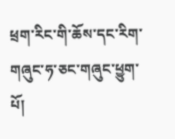ཕྲག་རིང་གི་ཆོས་དང་རིག་གཞུང་ཧ་ཅང་གཞུང་ཕྱུག་པོ།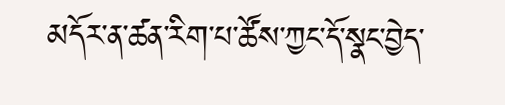མདོར་ན་ཚན་རིག་པ་ཚོས་ཀྱང་དོ་སྣང་བྱེད་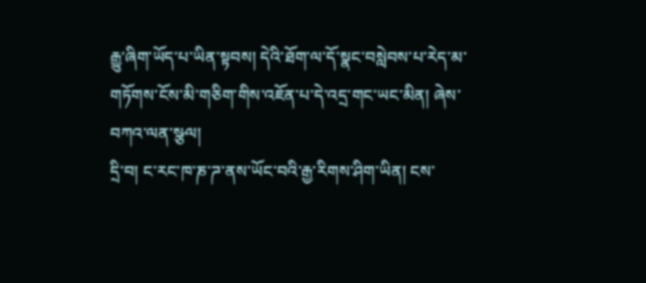རྒྱུ་ཞིག་ཡོད་པ་ཡིན་སྟབས། དེའི་ཐོག་ལ་དོ་སྣང་བསླེབས་པ་རེད་མ་གཏོགས་ངོས་མི་གཅིག་གིས་འཇོན་པ་དེ་འདྲ་གང་ཡང་མིན། ཞེས་བཀའ་ལན་སྩལ།
དྲི་བ། ང་རང་ཁ་ཎ་ཌ་ནས་ཡོང་བའི་རྒྱ་རིགས་ཤིག་ཡིན། ངས་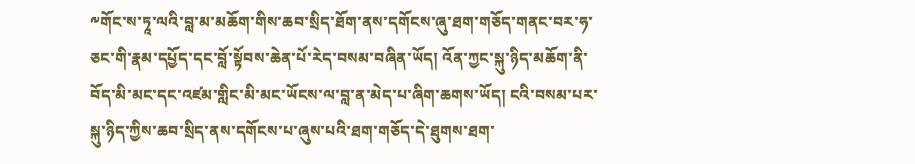༸གོང་ས་ཏཱ་ལའི་བླ་མ་མཆོག་གིས་ཆབ་སྲིད་ཐོག་ནས་དགོངས་ཞུ་ཐག་གཅོད་གནང་བར་ཧ་ཅང་གི་རྣམ་དཔྱོད་དང་བློ་སྟོབས་ཆེན་པོ་རེད་བསམ་བཞིན་ཡོད། འོན་ཀྱང་སྐུ་ཉིད་མཆོག་ནི་བོད་མི་མང་དང་འཛམ་གླིང་མི་མང་ཡོངས་ལ་བླ་ན་མེད་པ་ཞིག་ཆགས་ཡོད། ངའི་བསམ་པར་སྐུ་ཉིད་ཀྱིས་ཆབ་སྲིད་ནས་དགོངས་པ་ཞུས་པའི་ཐག་གཅོད་དེ་ཐུགས་ཐག་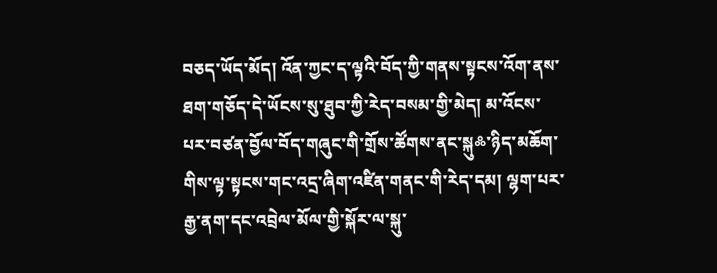བཅད་ཡོད་མོད། འོན་ཀྱང་ད་ལྟའི་བོད་ཀྱི་གནས་སྟངས་འོག་ནས་ཐག་གཅོད་དེ་ཡོངས་སུ་ཐུབ་ཀྱི་རེད་བསམ་གྱི་མེད། མ་འོངས་པར་བཙན་བྱོལ་བོད་གཞུང་གི་གྲོས་ཚོགས་ནང་སྐུ༜་ཉིད་མཆོག་གིས་ལྟ་སྟངས་གང་འདྲ་ཞིག་འཛིན་གནང་གི་རེད་དམ། ལྷག་པར་རྒྱ་ནག་དང་འབྲེལ་མོལ་གྱི་སྐོར་ལ་སྐུ་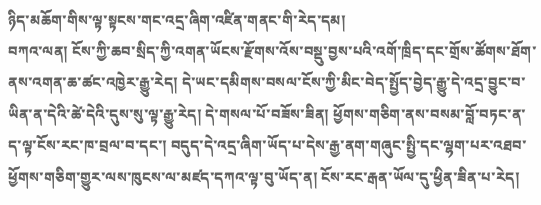ཉིད་མཆོག་གིས་ལྟ་སྟངས་གང་འདྲ་ཞིག་འཛིན་གནང་གི་རེད་དམ།
བཀའ་ལན། ངོས་ཀྱི་ཆབ་སྲིད་ཀྱི་འགན་ཡོངས་རྫོགས་འོས་བསྡུ་བྱས་པའི་འགོ་ཁྲིད་དང་གྲོས་ཚོགས་ཐོག་ནས་འགན་ཆ་ཚང་འཁྱེར་རྒྱུ་རེད། དེ་ཡང་དམིགས་བསལ་ངོས་ཀྱི་མིང་བེད་སྤྱོད་བྱེད་རྒྱུ་དེ་འདྲ་བྱུང་བ་ཡིན་ན་དེའི་ཚེ་དེའི་དུས་སུ་ལྟ་རྒྱུ་རེད། དེ་གསལ་པོ་བཟོས་ཟིན། ཕྱོགས་གཅིག་ནས་བསམ་བློ་བཏང་ན་ད་ལྟ་ངོས་རང་ཁ་བྲལ་བ་དང་། བདུད་དེ་འདྲ་ཞིག་ཡོད་པ་དེས་རྒྱ་ནག་གཞུང་སྤྱི་དང་ལྷག་པར་འཐབ་ཕྱོགས་གཅིག་གྱུར་ལས་ཁུངས་ལ་མཛད་དཀའ་ལྟ་བུ་ཡོད་ན། ངོས་རང་རྒན་ཡོལ་དུ་ཕྱིན་ཟིན་པ་རེད།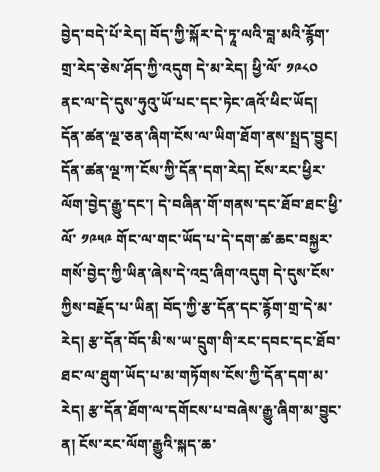བྱེད་བདེ་པོ་རེད། བོད་ཀྱི་སྐོར་དེ་ཏཱ་ལའི་བླ་མའི་རྙོག་གྲ་རེད་ཅེས་ཤོད་ཀྱི་འདུག དེ་མ་རེད། ཕྱི་ལོ་ ༡༩༨༠ ནང་ལ་དེ་དུས་ཧུའུ་ཡོ་པང་དང་ཏེང་ཞའོ་ཕིང་ཡོད། དོན་ཚན་ལྔ་ཅན་ཞིག་ངོས་ལ་ཡིག་ཐོག་ནས་སྤྲད་བྱུང། དོན་ཚན་ལྔ་ཀ་ངོས་ཀྱི་དོན་དག་རེད། ངོས་རང་ཕྱིར་ལོག་བྱེད་རྒྱུ་དང་། དེ་བཞིན་གོ་གནས་དང་ཐོབ་ཐང་ཕྱི་ལོ་ ༡༩༥༩ གོང་ལ་གང་ཡོད་པ་དེ་དག་ཚ་ཆང་བསྐྱར་གསོ་བྱེད་ཀྱི་ཡིན་ཞེས་དེ་འདྲ་ཞིག་འདུག དེ་དུས་ངོས་ཀྱིས་བརྗོད་པ་ཡིན། བོད་ཀྱི་རྩ་དོན་དང་རྙོག་གྲ་དེ་མ་རེད། རྩ་དོན་བོད་མི་ས་ཡ་དྲུག་གི་རང་དབང་དང་ཐོབ་ཐང་ལ་ཐུག་ཡོད་པ་མ་གཏོགས་ངོས་ཀྱི་དོན་དག་མ་རེད། རྩ་དོན་ཐོག་ལ་དགོངས་པ་བཞེས་རྒྱུ་ཞིག་མ་བྱུང་ན། ངོས་རང་ལོག་རྒྱུའི་སྐད་ཆ་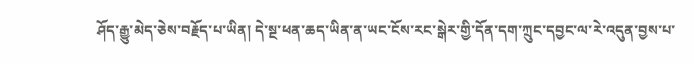ཤོད་རྒྱུ་མེད་ཅེས་བརྗོད་པ་ཡིན། དེ་སྔ་ཕན་ཆད་ཡིན་ན་ཡང་ངོས་རང་སྒེར་གྱི་དོན་དག་ཀྲུང་དབྱང་ལ་རེ་འདུན་བྱས་པ་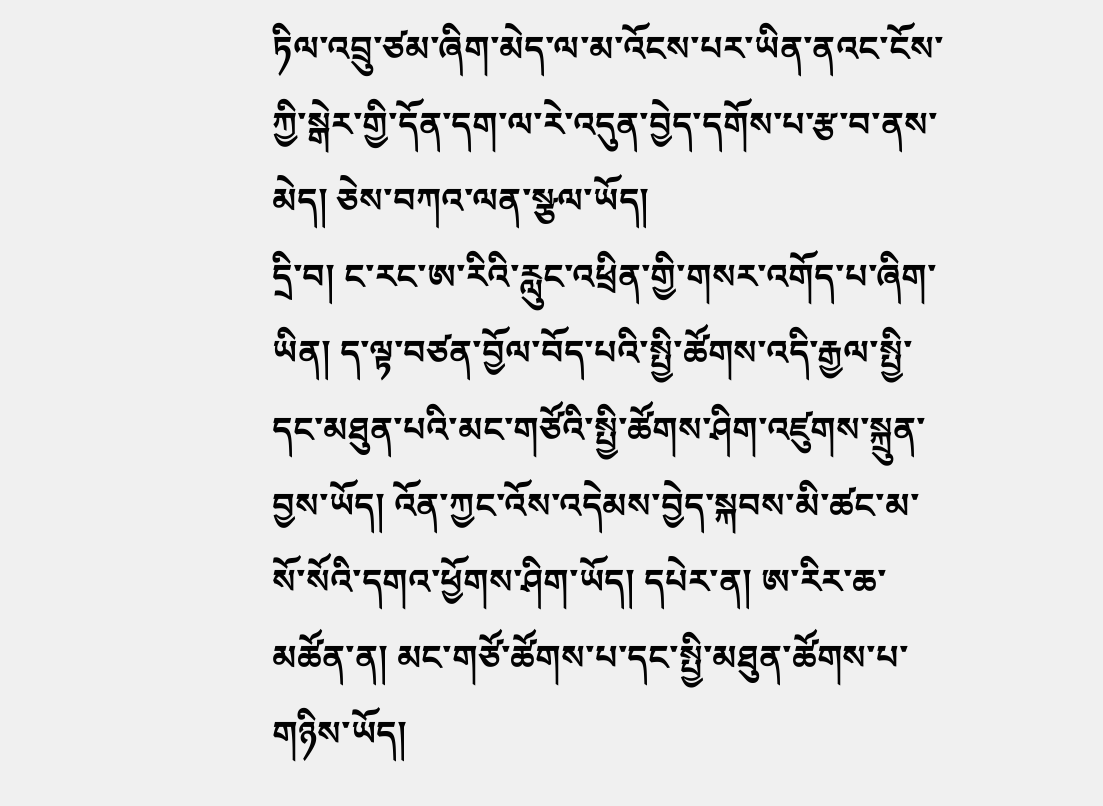ཏིལ་འབྲུ་ཙམ་ཞིག་མེད་ལ་མ་འོངས་པར་ཡིན་ནའང་ངོས་ཀྱི་སྒེར་གྱི་དོན་དག་ལ་རེ་འདུན་བྱེད་དགོས་པ་རྩ་བ་ནས་མེད། ཅེས་བཀའ་ལན་སྩལ་ཡོད།
དྲི་བ། ང་རང་ཨ་རིའི་རླུང་འཕྲིན་གྱི་གསར་འགོད་པ་ཞིག་ཡིན། ད་ལྟ་བཙན་བྱོལ་བོད་པའི་སྤྱི་ཚོགས་འདི་རྒྱལ་སྤྱི་དང་མཐུན་པའི་མང་གཙོའི་སྤྱི་ཚོགས་ཤིག་འཛུགས་སྐྲུན་བྱས་ཡོད། འོན་ཀྱང་འོས་འདེམས་བྱེད་སྐབས་མི་ཚང་མ་སོ་སོའི་དགའ་ཕྱོགས་ཤིག་ཡོད། དཔེར་ན། ཨ་རིར་ཆ་མཚོན་ན། མང་གཙོ་ཚོགས་པ་དང་སྤྱི་མཐུན་ཚོགས་པ་གཉིས་ཡོད།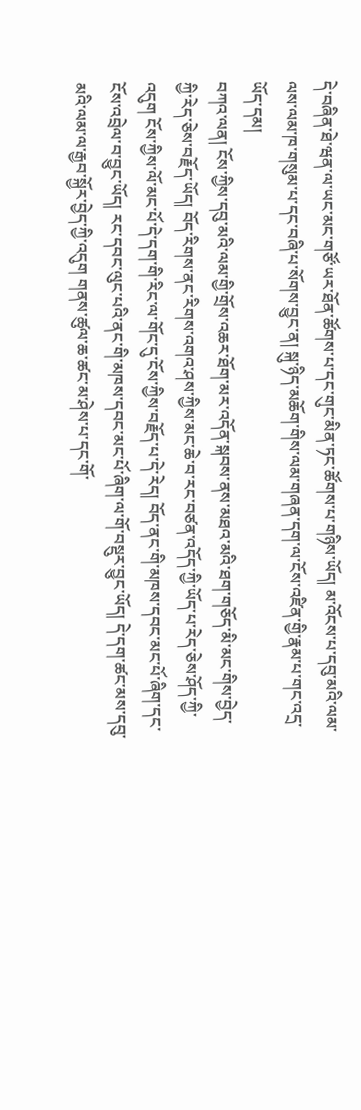དེ་བཞིན་ཐེ་ཝན་ལ་ཡང་མང་གཙོ་ཡར་ཐོན་ཚོགས་པ་དང་གུང་མིན་ཏང་ཚོགས་པ་གཉིས་ཡོད། མ་འོངས་པ་དབུ་མའི་ལམ་ལས་ལམ་ཁ་གསུམ་པ་དང་བཞི་པ་སོགས་བྱུང་ན། སྐུ་ཉིད་མཆོག་གིས་ལམ་གཞན་དག་ལ་ངོས་འཛིན་གྱི་རྣམ་པ་གང་འདྲ་ཡོད་དམ།
བཀའ་ལན། ངོས་ཀྱིས་དབུ་མའི་ལམ་གྱི་གྲོས་འཆར་ཐོག་མར་འདོན་སྐབས་ནས་མཐའ་མའི་ཐག་གཅོད་མི་མང་གིས་བྱེད་ཀྱི་རེད་ཅེས་བརྗོད་ཡོད། བོད་རིགས་ནང་རིགས་འགའ་ཤས་ཀྱིས་མང་ཆེ་བ་རང་བཙན་འདོད་ཀྱི་ཡོད་པ་རེད་ཅེས་ཤོད་ཀྱི་འདུག ངོས་ཀྱིས་ལོ་མང་པོ་དེ་དག་གི་རིང་ལ་གོང་དུ་ངོས་ཀྱིས་བརྗོད་པ་དེ་རེད། བོད་ནང་གི་མཁས་དབང་མང་པོ་ཞིག་དང་ངོས་འབྲེལ་བ་བྱུང་ཡོད། རང་དབང་ལུང་པའི་ནང་གི་མཁས་དབང་མང་པོ་ཞིག་ལ་གོ་བསྡུར་བྱུང་ཡོད། དེ་དག་ཚང་མས་དབུ་མའི་ལམ་ལ་རྒྱབ་སྐྱོར་བྱེད་ཀྱི་འདུག གནས་ཚུལ་ཆ་ཚང་མ་ཤེས་པ་དང་གོ་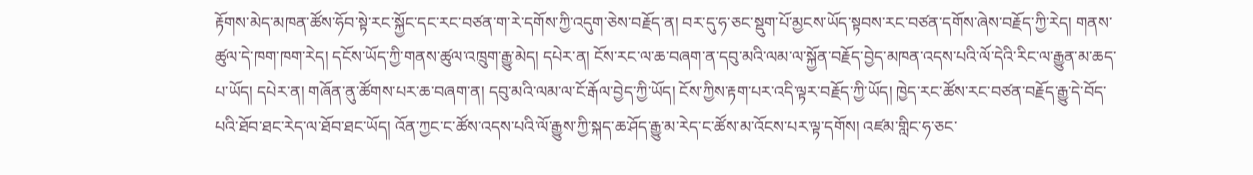རྟོགས་མེད་མཁན་ཚོས་ཧོབ་སྟེ་རང་སྐྱོང་དང་རང་བཙན་ག་རེ་དགོས་ཀྱི་འདུག་ཅེས་བརྗོད་ན། བར་དུ་ཧ་ཅང་སྡུག་པོ་མྱངས་ཡོད་སྟབས་རང་བཙན་དགོས་ཞེས་བརྗོད་ཀྱི་རེད། གནས་ཚུལ་དེ་ཁག་ཁག་རེད། དངོས་ཡོད་ཀྱི་གནས་ཚུལ་འཁྲུག་རྒྱུ་མེད། དཔེར་ན། ངོས་རང་ལ་ཆ་བཞག་ན་དབུ་མའི་ལམ་ལ་སྐྱོན་བརྗོད་བྱེད་མཁན་འདས་པའི་ལོ་དེའི་རིང་ལ་རྒྱུན་མ་ཆད་པ་ཡོད། དཔེར་ན། གཞོན་ནུ་ཚོགས་པར་ཆ་བཞག་ན། དབུ་མའི་ལམ་ལ་ངོ་རྒོལ་བྱེད་ཀྱི་ཡོད། ངོས་ཀྱིས་རྟག་པར་འདི་ལྟར་བརྗོད་ཀྱི་ཡོད། ཁྱེད་རང་ཚོས་རང་བཙན་བརྗོད་རྒྱུ་དེ་བོད་པའི་ཐོབ་ཐང་རེད་ལ་ཐོབ་ཐང་ཡོད། འོན་ཀྱང་ང་ཚོས་འདས་པའི་ལོ་རྒྱུས་ཀྱི་སྐད་ཆ་ཤོད་རྒྱུ་མ་རེད་ང་ཚོས་མ་འོངས་པར་ལྟ་དགོས། འཛམ་གླིང་ཧ་ཅང་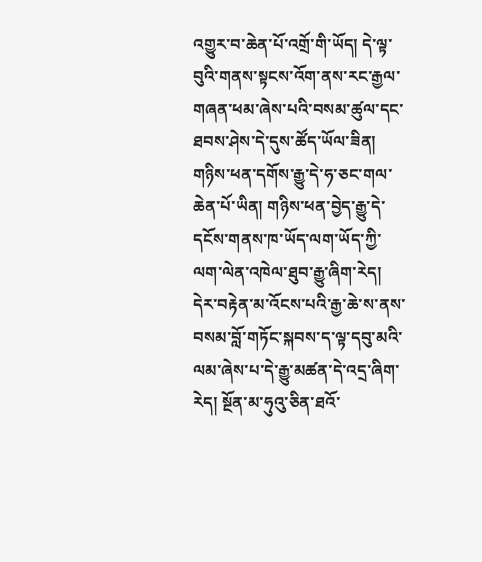འགྱུར་བ་ཆེན་པོ་འགྲོ་གི་ཡོད། དེ་ལྟ་བུའི་གནས་སྟངས་འོག་ནས་རང་རྒྱལ་གཞན་ཕམ་ཞེས་པའི་བསམ་ཚུལ་དང་ཐབས་ཤེས་དེ་དུས་ཚོད་ཡོལ་ཟིན། གཉིས་ཕན་དགོས་རྒྱུ་དེ་ཧ་ཅང་གལ་ཆེན་པོ་ཡིན། གཉིས་ཕན་བྱེད་རྒྱུ་དེ་དངོས་གནས་ཁ་ཡོད་ལག་ཡོད་ཀྱི་ལག་ལེན་འཁེལ་ཐུབ་རྒྱུ་ཞིག་རེད། དེར་བརྟེན་མ་འོངས་པའི་རྒྱ་ཆེ་ས་ནས་བསམ་བློ་གཏོང་སྐབས་ད་ལྟ་དབུ་མའི་ལམ་ཞེས་པ་དེ་རྒྱུ་མཚན་དེ་འདྲ་ཞིག་རེད། སྔོན་མ་ཧུའུ་ཅིན་ཐའོ་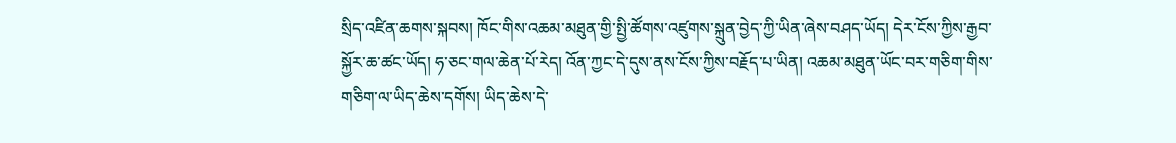སྲིད་འཛིན་ཆགས་སྐབས། ཁོང་གིས་འཆམ་མཐུན་གྱི་སྤྱི་ཚོགས་འཛུགས་སྐྲུན་བྱེད་ཀྱི་ཡིན་ཞེས་བཤད་ཡོད། དེར་ངོས་ཀྱིས་རྒྱབ་སྐྱོར་ཆ་ཚང་ཡོད། ཧ་ཅང་གལ་ཆེན་པོ་རེད། འོན་ཀྱང་དེ་དུས་ནས་ངོས་ཀྱིས་བརྗོད་པ་ཡིན། འཆམ་མཐུན་ཡོང་བར་གཅིག་གིས་གཅིག་ལ་ཡིད་ཆེས་དགོས། ཡིད་ཆེས་དེ་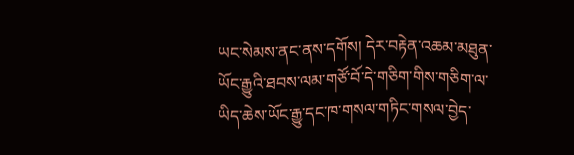ཡང་སེམས་ནང་ནས་དགོས། དེར་བརྟེན་འཆམ་མཐུན་ཡོང་རྒྱུའི་ཐབས་ལམ་གཙོ་བོ་དེ་གཅིག་གིས་གཅིག་ལ་ཡིད་ཆེས་ཡོང་རྒྱུ་དང་ཁ་གསལ་གཏིང་གསལ་བྱེད་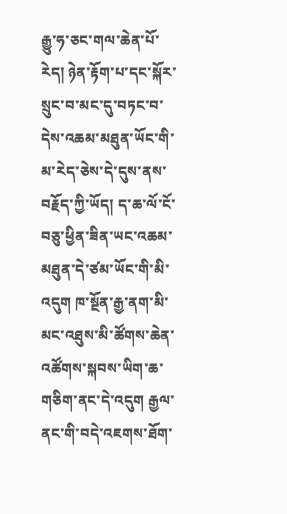རྒྱུ་ཧ་ཅང་གལ་ཆེན་པོ་རེད། ཉེན་རྟོག་པ་དང་སྐོར་སྲུང་བ་མང་དུ་བཏང་བ་དེས་འཆམ་མཐུན་ཡོང་གི་མ་རེད་ཅེས་དེ་དུས་ནས་བརྗོད་ཀྱི་ཡོད། ད་ཆ་ལོ་ངོ་བཅུ་ཕྱིན་ཟིན་ཡང་འཆམ་མཐུན་དེ་ཙམ་ཡོང་གི་མི་འདུག ཁ་སྔོན་རྒྱ་ནག་མི་མང་འཐུས་མི་ཚོགས་ཆེན་འཚོགས་སྐབས་ཡིག་ཆ་གཅིག་ནང་དེ་འདུག རྒྱལ་ནང་གི་བདེ་འཇགས་ཐོག་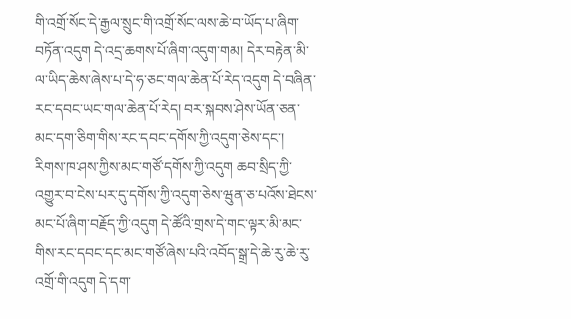གི་འགྲོ་སོང་དེ་རྒྱལ་སྲུང་གི་འགྲོ་སོང་ལས་ཆེ་བ་ཡོད་པ་ཞིག་བཏོན་འདུག དེ་འདྲ་ཆགས་པོ་ཞིག་འདུག་གམ། དེར་བརྟེན་མི་ལ་ཡིད་ཆེས་ཞེས་པ་དེ་ཧ་ཅང་གལ་ཆེན་པོ་རེད་འདུག དེ་བཞིན་རང་དབང་ཡང་གལ་ཆེན་པོ་རེད། བར་སྐབས་ཤེས་ཡོན་ཅན་མང་དག་ཅིག་གིས་རང་དབང་དགོས་ཀྱི་འདུག་ཅེས་དང་། རིགས་ཁ་ཤས་ཀྱིས་མང་གཙོ་དགོས་ཀྱི་འདུག ཆབ་སྲིད་ཀྱི་འགྱུར་བ་ངེས་པར་དུ་དགོས་ཀྱི་འདུག་ཅེས་ཝུན་ཅ་པའོས་ཐེངས་མང་པོ་ཞིག་བརྗོད་ཀྱི་འདུག དེ་ཚོའི་གྲས་དེ་གང་ལྟར་མི་མང་གིས་རང་དབང་དང་མང་གཙོ་ཞེས་པའི་འབོད་སྒྲ་དེ་ཆེ་རུ་ཆེ་རུ་འགྲོ་གི་འདུག དེ་དག་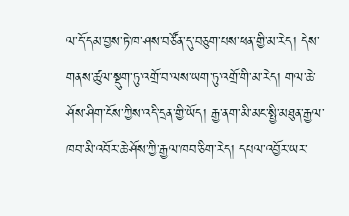ལ་དོ་དམ་བྱས་ཏེ་ཁ་ཤས་བཙོན་དུ་བཅུག་པས་ཕན་གྱི་མ་རེད། དེས་གནས་ཚུལ་སྡུག་ཏུ་འགྲོ་བ་ལས་ཡག་ཏུ་འགྲོ་གི་མ་རེད། གལ་ཆེ་ཤོས་ཤིག་ངོས་ཀྱིས་འདི་དྲན་གྱི་ཡོད། རྒྱ་ནག་མི་མང་སྤྱི་མཐུན་རྒྱལ་ཁབ་མི་འབོར་ཆེ་ཤོས་ཀྱི་རྒྱལ་ཁབ་ཅིག་རེད། དཔལ་འབྱོར་ཡར་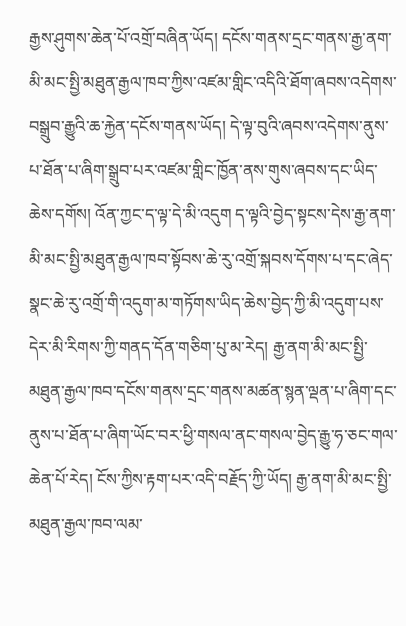རྒྱས་ཤུགས་ཆེན་པོ་འགྲོ་བཞིན་ཡོད། དངོས་གནས་དྲང་གནས་རྒྱ་ནག་མི་མང་སྤྱི་མཐུན་རྒྱལ་ཁབ་ཀྱིས་འཛམ་གླིང་འདིའི་ཐོག་ཞབས་འདེགས་བསྒྲུབ་རྒྱུའི་ཆ་རྐྱེན་དངོས་གནས་ཡོད། དེ་ལྟ་བུའི་ཞབས་འདེགས་ནུས་པ་ཐོན་པ་ཞིག་སྒྲུབ་པར་འཛམ་གླིང་ཁྱོན་ནས་གུས་ཞབས་དང་ཡིད་ཆེས་དགོས། འོན་ཀྱང་ད་ལྟ་དེ་མི་འདུག ད་ལྟའི་བྱེད་སྟངས་དེས་རྒྱ་ནག་མི་མང་སྤྱི་མཐུན་རྒྱལ་ཁབ་སྟོབས་ཆེ་རུ་འགྲོ་སྐབས་དོགས་པ་དང་ཞེད་སྣང་ཆེ་རུ་འགྲོ་གི་འདུག་མ་གཏོགས་ཡིད་ཆེས་བྱེད་ཀྱི་མི་འདུག་པས་དེར་མི་རིགས་ཀྱི་གནད་དོན་གཅིག་པུ་མ་རེད། རྒྱ་ནག་མི་མང་སྤྱི་མཐུན་རྒྱལ་ཁབ་དངོས་གནས་དྲང་གནས་མཚན་སྙན་ལྡན་པ་ཞིག་དང་ནུས་པ་ཐོན་པ་ཞིག་ཡོང་བར་ཕྱི་གསལ་ནང་གསལ་བྱེད་རྒྱུ་ཧ་ཅང་གལ་ཆེན་པོ་རེད། ངོས་ཀྱིས་རྟག་པར་འདི་བརྗོད་ཀྱི་ཡོད། རྒྱ་ནག་མི་མང་སྤྱི་མཐུན་རྒྱལ་ཁབ་ལམ་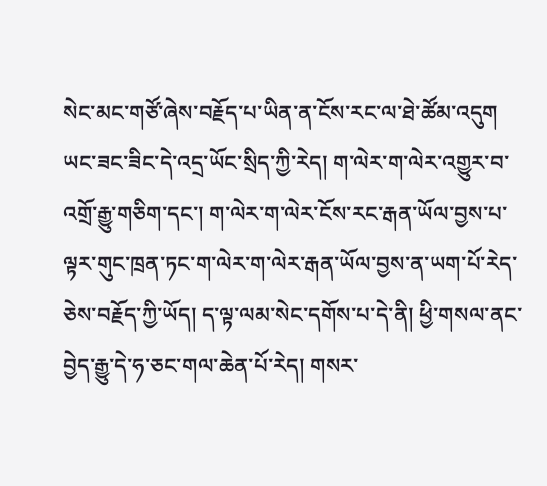སེང་མང་གཙོ་ཞེས་བརྗོད་པ་ཡིན་ན་ངོས་རང་ལ་ཐེ་ཚོམ་འདུག ཡང་ཟང་ཟིང་དེ་འདྲ་ཡོང་སྲིད་ཀྱི་རེད། ག་ལེར་ག་ལེར་འགྱུར་བ་འགྲོ་རྒྱུ་གཅིག་དང་། ག་ལེར་ག་ལེར་ངོས་རང་རྒན་ཡོལ་བྱས་པ་ལྟར་གུང་ཁྲན་ཏང་ག་ལེར་ག་ལེར་རྒན་ཡོལ་བྱས་ན་ཡག་པོ་རེད་ཅེས་བརྗོད་ཀྱི་ཡོད། ད་ལྟ་ལམ་སེང་དགོས་པ་དེ་ནི། ཕྱི་གསལ་ནང་བྱེད་རྒྱུ་དེ་ཧ་ཅང་གལ་ཆེན་པོ་རེད། གསར་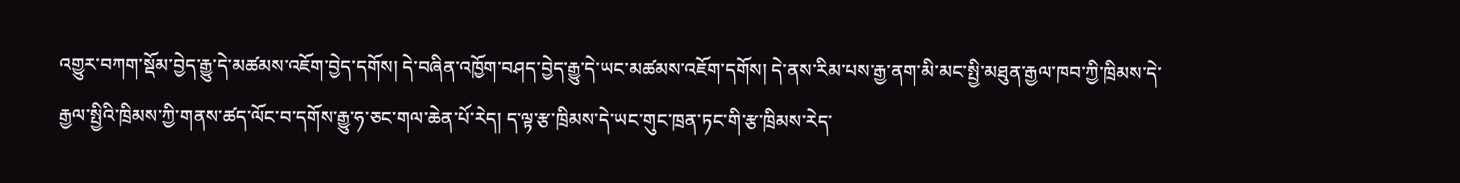འགྱུར་བཀག་སྡོམ་བྱེད་རྒྱུ་དེ་མཚམས་འཇོག་བྱེད་དགོས། དེ་བཞིན་འཁྱོག་བཤད་བྱེད་རྒྱུ་དེ་ཡང་མཚམས་འཇོག་དགོས། དེ་ནས་རིམ་པས་རྒྱ་ནག་མི་མང་སྤྱི་མཐུན་རྒྱལ་ཁབ་ཀྱི་ཁྲིམས་དེ་རྒྱལ་སྤྱིའི་ཁྲིམས་ཀྱི་གནས་ཚད་ལོང་བ་དགོས་རྒྱུ་ཧ་ཅང་གལ་ཆེན་པོ་རེད། ད་ལྟ་རྩ་ཁྲིམས་དེ་ཡང་གུང་ཁྲན་ཏང་གི་རྩ་ཁྲིམས་རེད་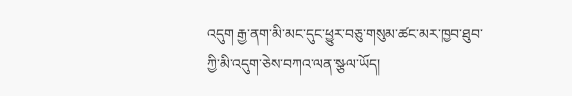འདུག རྒྱ་ནག་མི་མང་དུང་ཕྱུར་བཅུ་གསུམ་ཚང་མར་ཁྱབ་ཐུབ་ཀྱི་མི་འདུག་ཅེས་བཀའ་ལན་སྩལ་ཡོད།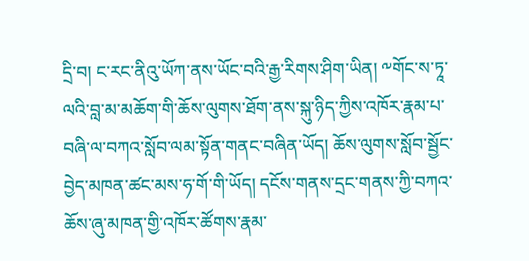དྲི་བ། ང་རང་ནིའུ་ཡོཀ་ནས་ཡོང་བའི་རྒྱ་རིགས་ཤིག་ཡིན། ༸གོང་ས་ཏཱ་ལའི་བླ་མ་མཆོག་གི་ཆོས་ལུགས་ཐོག་ནས་སྐུ་ཉིད་ཀྱིས་འཁོར་རྣམ་པ་བཞི་ལ་བཀའ་སློབ་ལམ་སྟོན་གནང་བཞིན་ཡོད། ཆོས་ལུགས་སློབ་སྦྱོང་བྱེད་མཁན་ཚང་མས་ཧ་གོ་གི་ཡོད། དངོས་གནས་དྲང་གནས་ཀྱི་བཀའ་ཆོས་ཞུ་མཁན་གྱི་འཁོར་ཚོགས་རྣམ་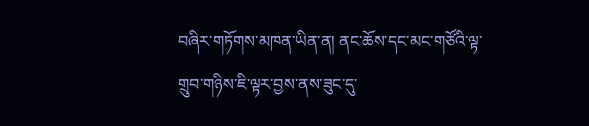བཞིར་གཏོགས་མཁན་ཡིན་ན། ནང་ཆོས་དང་མང་གཙོའི་ལྟ་གྲུབ་གཉིས་ཇི་ལྟར་བྱས་ནས་ཟུང་དུ་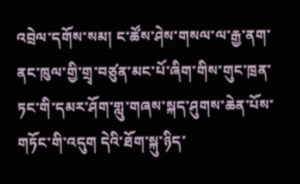འབྲེལ་དགོས་སམ། ང་ཚོས་ཤེས་གསལ་ལ་རྒྱ་ནག་ནང་ཁུལ་གྱི་གྲྭ་བཙུན་མང་པོ་ཞིག་གིས་གུང་ཁྲན་ཏང་གི་དམར་ཤོག་གླུ་གཞས་སྐད་ཤུགས་ཆེན་པོས་གཏོང་གི་འདུག དེའི་ཐོག་སྐུ་ཉིད་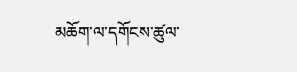མཆོག་ལ་དགོངས་ཚུལ་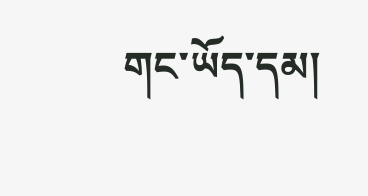གང་ཡོད་དམ།